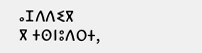ⴰⵊⴷⴷⵉⴳ
ⴳ ⵜⵙⵏⵓⴷⵔⵜ,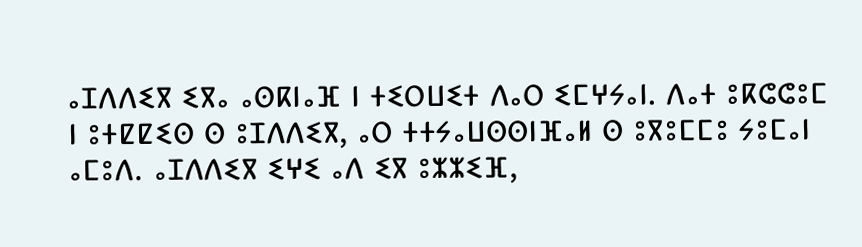ⴰⵊⴷⴷⵉⴳ ⵉⴳⴰ ⴰⵙⴽⵏⴰⴼ ⵏ ⵜⵉⵔⵡⵉⵜ ⴷⴰⵔ ⵉⵎⵖⵢⴰⵏ. ⴷⴰⵜ ⵓⴽⵛⵛⵓⵎ ⵏ ⵓⵜⵇⵇⵉⵙ ⵙ ⵓⵊⴷⴷⵉⴳ, ⴰⵔ ⵜⵜⵢⴰⵡⵙⵙⵏⴼⴰⵍ ⵙ ⵓⴳⵓⵎⵎⵓ ⵢⵓⵎⴰⵏ ⴰⵎⵓⴷ. ⴰⵊⴷⴷⵉⴳ ⵉⵖⵉ ⴰⴷ ⵉⴳ ⵓⵣⵣⵉⴼ,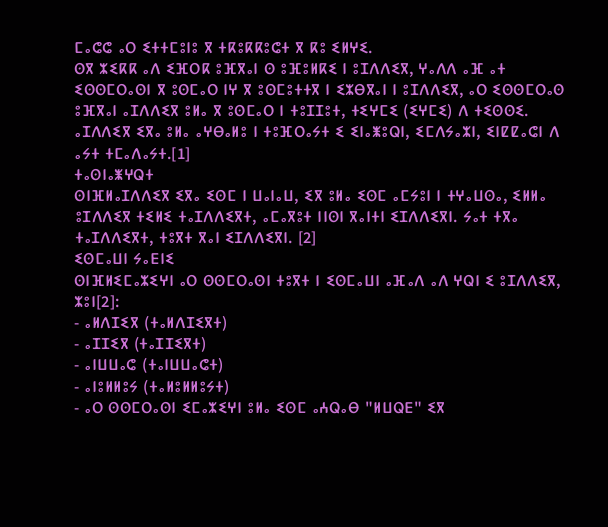ⵎⴰⵛⵛ ⴰⵔ ⵉⵜⵜⵎⵓⵏⵓ ⴳ ⵜⴽⵓⴽⴽⵓⵛⵜ ⴳ ⴽⵓ ⵉⵍⵖⵉ.
ⵙⴳ ⵣⵉⴽⴽ ⴰⴷ ⵉⴼⵔⴽ ⵓⴼⴳⴰⵏ ⵙ ⵓⴼⵓⵍⴽⵉ ⵏ ⵓⵊⴷⴷⵉⴳ, ⵖⴰⴷⴷ ⴰⴼ ⴰⵜ ⵉⵙⵙⵎⵔⴰⵙⵏ ⴳ ⵓⵙⵎⴰⵔ ⵏⵖ ⴳ ⵓⵙⵎⵓⵜⵜⴳ ⵏ ⵉⵣⴱⴳⴰⵏ ⵏ ⵓⵊⴷⴷⵉⴳ, ⴰⵔ ⵉⵙⵙⵎⵔⴰⵙ ⵓⴼⴳⴰⵏ ⴰⵊⴷⴷⵉⴳ ⵓⵍⴰ ⴳ ⵓⵙⵎⴰⵔ ⵏ ⵜⵓⵊⵊⵓⵜ, ⵜⵉⵖⵎⵉ (ⵉⵖⵎⵉ) ⴷ ⵜⵉⵙⵙⵉ.
ⴰⵊⴷⴷⵉⴳ ⵉⴳⴰ ⵓⵍⴰ ⴰⵖⴱⴰⵍⵓ ⵏ ⵜⵓⴼⵔⴰⵢⵜ ⵉ ⵉⵏⴰⵥⵓⵕⵏ, ⵉⵎⴷⵢⴰⵣⵏ, ⵉⵏⵇⵇⴰⵛⵏ ⴷ ⴰⵢⵜ ⵜⵎⴰⴷⴰⵢⵜ.[1]
ⵜⴰⵙⵏⴰⵥⵖⵕⵜ
ⵙⵏⴼⵍⴰⵊⴷⴷⵉⴳ ⵉⴳⴰ ⵉⵙⵎ ⵏ ⵡⴰⵏⴰⵡ, ⵉⴳ ⵓⵍⴰ ⵉⵙⵎ ⴰⵎⵢⵓⵏ ⵏ ⵜⵖⴰⵡⵙⴰ, ⵉⵍⵍⴰ ⵓⵊⴷⴷⵉⴳ ⵜⵉⵍⵉ ⵜⴰⵊⴷⴷⵉⴳⵜ, ⴰⵎⴰⴳⵓⵜ ⵏⵏⵙⵏ ⴳⴰⵏⵜⵏ ⵉⵊⴷⴷⵉⴳⵏ. ⵢⴰⵜ ⵜⴳⴰ ⵜⴰⵊⴷⴷⵉⴳⵜ, ⵜⵓⴳⵜ ⴳⴰⵏ ⵉⵊⴷⴷⵉⴳⵏ. [2]
ⵉⵙⵎⴰⵡⵏ ⵢⴰⴹⵏⵉ
ⵙⵏⴼⵍⵉⵎⴰⵣⵉⵖⵏ ⴰⵔ ⵙⵙⵎⵔⴰⵙⵏ ⵜⵓⴳⵜ ⵏ ⵉⵙⵎⴰⵡⵏ ⴰⴼⴰⴷ ⴰⴷ ⵖⵕⵏ ⵉ ⵓⵊⴷⴷⵉⴳ, ⵣⵓⵏ[2]:
- ⴰⵍⴷⵊⵉⴳ (ⵜⴰⵍⴷⵊⵉⴳⵜ)
- ⴰⵊⵊⵉⴳ (ⵜⴰⵊⵊⵉⴳⵜ)
- ⴰⵏⵡⵡⴰⵛ (ⵜⴰⵏⵡⵡⴰⵛⵜ)
- ⴰⵏⵓⵍⵍⵓⵢ (ⵜⴰⵍⵓⵍⵍⵓⵢⵜ)
- ⴰⵔ ⵙⵙⵎⵔⴰⵙⵏ ⵉⵎⴰⵣⵉⵖⵏ ⵓⵍⴰ ⵉⵙⵎ ⴰⵄⵕⴰⴱ "ⵍⵡⵕⴹ" ⵉⴳ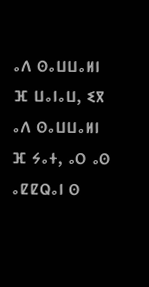ⴰⴷ ⵙⴰⵡⵡⴰⵍⵏ ⴼ ⵡⴰⵏⴰⵡ, ⵉⴳ ⴰⴷ ⵙⴰⵡⵡⴰⵍⵏ ⴼ ⵢⴰⵜ, ⴰⵔ ⴰⵙ ⴰⵇⵇⵕⴰⵏ ⵙ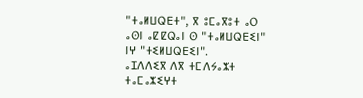"ⵜⴰⵍⵡⵕⴹⵜ", ⴳ ⵓⵎⴰⴳⵓⵜ ⴰⵔ ⴰⵙⵏ ⴰⵇⵇⵕⴰⵏ ⵙ "ⵜⴰⵍⵡⵕⴹⵉⵏ" ⵏⵖ "ⵜⵉⵍⵡⵕⴹⵉⵏ".
ⴰⵊⴷⴷⵉⴳ ⴷⴳ ⵜⵎⴷⵢⴰⵣⵜ ⵜⴰⵎⴰⵣⵉⵖⵜ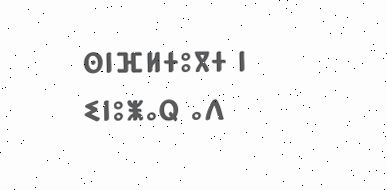ⵙⵏⴼⵍⵜⵓⴳⵜ ⵏ ⵉⵏⵓⵥⴰⵕ ⴰⴷ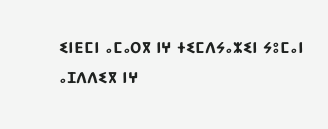ⵉⵏⴹⵎⵏ ⴰⵎⴰⵔⴳ ⵏⵖ ⵜⵉⵎⴷⵢⴰⵣⵉⵏ ⵢⵓⵎⴰⵏ ⴰⵊⴷⴷⵉⴳ ⵏⵖ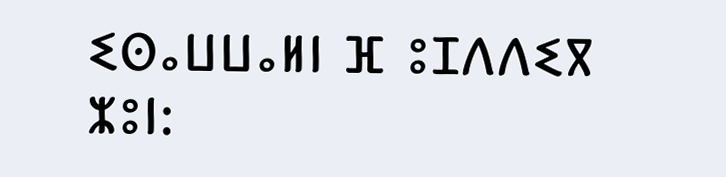ⵉⵙⴰⵡⵡⴰⵍⵏ ⴼ ⵓⵊⴷⴷⵉⴳ ⵣⵓⵏ: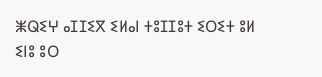ⵥⵕⵉⵖ ⴰⵊⵊⵉⴳ ⵉⵍⴰⵏ ⵜⵓⵊⵊⵓⵜ ⵉⵔⵉⵜ ⵓⵍ ⵉⵏⵓ ⵓⵔ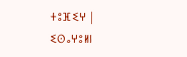ⵜⵓⴼⵉⵖ |
ⵉⵙⴰⵖⵓⵍⵏ